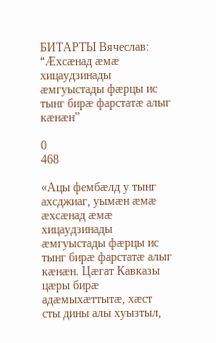БИТАРТЫ Вячеслав: “Æхсæнад æмæ хицаудзинады æмгуыстады фæрцы ис тынг бирæ фарстатæ алыг кæнæн”

0
468

«Ацы фембæлд у тынг ахсджиаг, уымæн æмæ æхсæнад æмæ хицаудзинады æмгуыстады фæрцы ис тынг бирæ фарстатæ алыг кæнæн. Цæгат Кавказы цæры бирæ адæмыхæттытæ, хæст сты дины алы хуызтыл,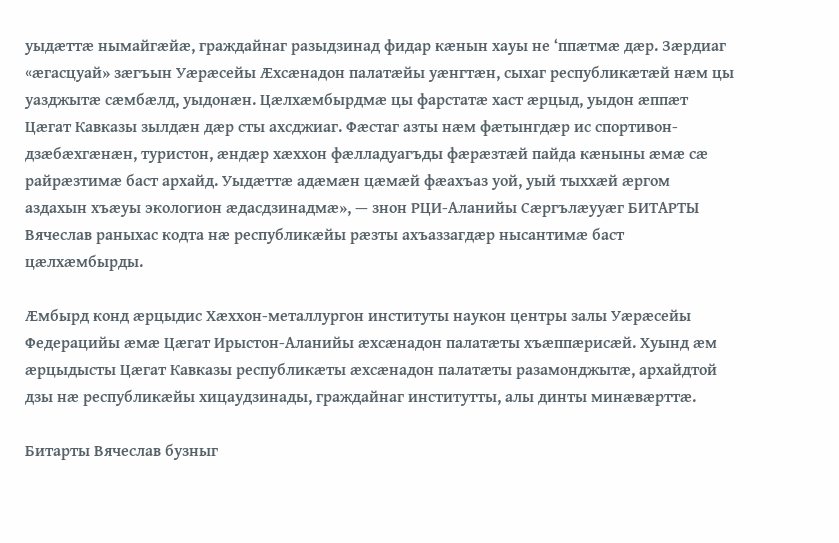уыдæттæ нымайгæйæ, граждайнаг разыдзинад фидар кæнын хауы не ‘ппæтмæ дæр. Зæрдиаг «æгасцуай» зæгъын Уæрæсейы Æхсæнадон палатæйы уæнгтæн, сыхаг республикæтæй нæм цы уазджытæ сæмбæлд, уыдонæн. Цæлхæмбырдмæ цы фарстатæ хаст æрцыд, уыдон æппæт Цæгат Кавказы зылдæн дæр сты ахсджиаг. Фæстаг азты нæм фæтынгдæр ис спортивон-дзæбæхгæнæн, туристон, æндæр хæххон фæлладуагъды фæрæзтæй пайда кæныны æмæ сæ райрæзтимæ баст архайд. Уыдæттæ адæмæн цæмæй фæахъаз уой, уый тыххæй æргом аздахын хъæуы экологион æдасдзинадмæ», — знон РЦИ-Аланийы Сæргълæууæг БИТАРТЫ Вячеслав раныхас кодта нæ республикæйы рæзты ахъаззагдæр нысантимæ баст цæлхæмбырды.

Æмбырд конд æрцыдис Хæххон-металлургон институты наукон центры залы Уæрæсейы Федерацийы æмæ Цæгат Ирыстон-Аланийы æхсæнадон палатæты хъæппæрисæй. Хуынд æм æрцыдысты Цæгат Кавказы республикæты æхсæнадон палатæты разамонджытæ, архайдтой дзы нæ республикæйы хицаудзинады, граждайнаг институтты, алы динты минæвæрттæ.

Битарты Вячеслав бузныг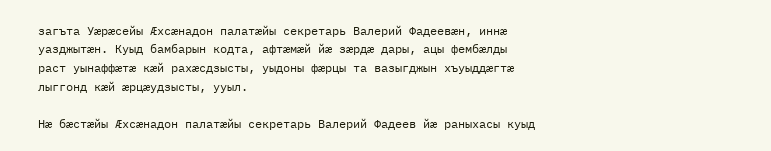загъта Уæрæсейы Æхсæнадон палатæйы секретарь Валерий Фадеевæн, иннæ уазджытæн. Куыд бамбарын кодта, афтæмæй йæ зæрдæ дары, ацы фембæлды раст уынаффæтæ кæй рахæсдзысты, уыдоны фæрцы та вазыгджын хъуыддæгтæ лыггонд кæй æрцæудзысты, ууыл.

Нæ бæстæйы Æхсæнадон палатæйы секретарь Валерий Фадеев йæ раныхасы куыд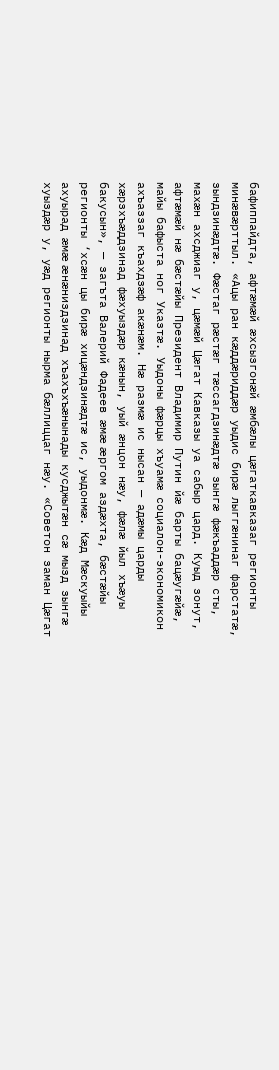бафиппайдта, афтæмæй æхсызгонæй æмбæлы цæгаткавказаг регионты минæвæрттыл. «Ацы ран кæддæриддæр уыдис бирæ лыггæнинаг фарстатæ, зындзинæдтæ. Фæстаг рæстæг тæссагдзинæдтæ зынгæ фæкъаддæр сты, махæн ахсджиаг у, цæмæй Цæгат Кавказы уа сабыр цард. Куыд зонут, афтæмæй нæ бæстæйы Президент Владимир Путин йæ барты бацæугæйæ, майы бафыста ног Указтæ. Уыдоны фæрцы хъуамæ социалон-экономикон ахъаззаг къахдзæф акæнæм. Нæ размæ ис нысан — адæмы царды хæрзхъæддзинад фæхуыздæр кæнын, уый æнцон нæу, фæлæ йыл хъæуы бакусын», — загъта Валерий Фадеев æмæ æргом аздæхта, бæстæйы регионты ‘хсæн цы бирæ хицæндзинæдтæ ис, уыдонмæ. Кæд Мæскуыйы ахуырад æмæ æнæниздзинад хъахъхъæнынады кусджытæн сæ мызд зынгæ хуыздæр у, уæд регионты нырма бæллиццаг нæу. «Советон заман Цæгат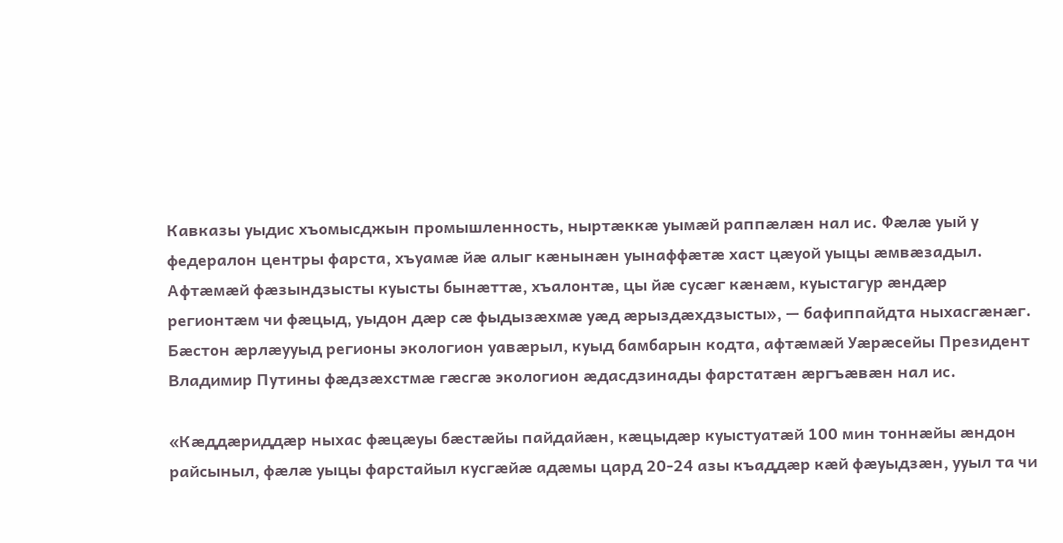Кавказы уыдис хъомысджын промышленность, ныртæккæ уымæй раппæлæн нал ис. Фæлæ уый у федералон центры фарста, хъуамæ йæ алыг кæнынæн уынаффæтæ хаст цæуой уыцы æмвæзадыл. Афтæмæй фæзындзысты куысты бынæттæ, хъалонтæ, цы йæ сусæг кæнæм, куыстагур æндæр регионтæм чи фæцыд, уыдон дæр сæ фыдызæхмæ уæд æрыздæхдзысты», — бафиппайдта ныхасгæнæг. Бæстон æрлæууыд регионы экологион уавæрыл, куыд бамбарын кодта, афтæмæй Уæрæсейы Президент Владимир Путины фæдзæхстмæ гæсгæ экологион æдасдзинады фарстатæн æргъæвæн нал ис.

«Кæддæриддæр ныхас фæцæуы бæстæйы пайдайæн, кæцыдæр куыстуатæй 100 мин тоннæйы æндон райсыныл, фæлæ уыцы фарстайыл кусгæйæ адæмы цард 20-24 азы къаддæр кæй фæуыдзæн, ууыл та чи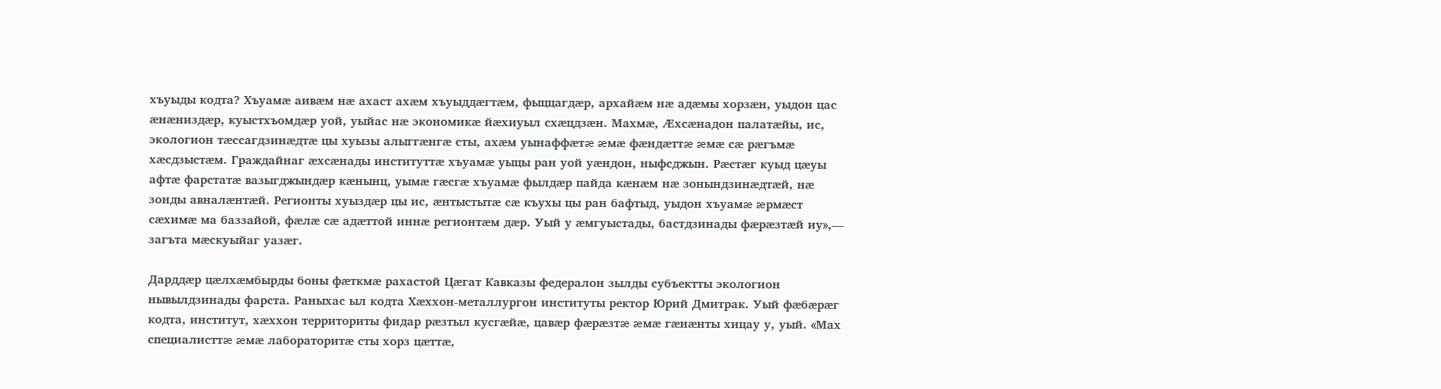хъуыды кодта? Хъуамæ аивæм нæ ахаст ахæм хъуыддæгтæм, фыццагдæр, архайæм нæ адæмы хорзæн, уыдон цас æнæниздæр, куыстхъомдæр уой, уыйас нæ экономикæ йæхиуыл схæцдзæн. Махмæ, Æхсæнадон палатæйы, ис, экологион тæссагдзинæдтæ цы хуызы алыггæнгæ сты, ахæм уынаффæтæ æмæ фæндæттæ æмæ сæ рæгъмæ хæсдзыстæм. Граждайнаг æхсæнады институттæ хъуамæ уыцы ран уой уæндон, ныфсджын. Рæстæг куыд цæуы афтæ фарстатæ вазыгджындæр кæнынц, уымæ гæсгæ хъуамæ фылдæр пайда кæнæм нæ зонындзинæдтæй, нæ зонды авналæнтæй. Регионты хуыздæр цы ис, æнтыстытæ сæ къухы цы ран бафтыд, уыдон хъуамæ æрмæст сæхимæ ма баззайой, фæлæ сæ адæттой иннæ регионтæм дæр. Уый у æмгуыстады, бастдзинады фæрæзтæй иу»,— загъта мæскуыйаг уазæг.

Дарддæр цæлхæмбырды боны фæткмæ рахастой Цæгат Кавказы федералон зылды субъектты экологион нывылдзинады фарста. Раныхас ыл кодта Хæххон-металлургон институты ректор Юрий Дмитрак. Уый фæбæрæг кодта, институт, хæххон территориты фидар рæзтыл кусгæйæ, цавæр фæрæзтæ æмæ гæнæнты хицау у, уый. «Мах специалисттæ æмæ лабораторитæ сты хорз цæттæ,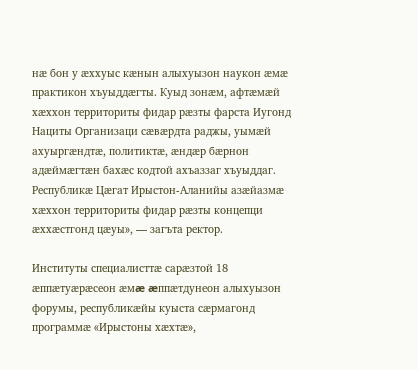нæ бон у æххуыс кæнын алыхуызон наукон æмæ практикон хъуыддæгты. Куыд зонæм, афтæмæй хæххон территориты фидар рæзты фарста Иугонд Нациты Организаци сæвæрдта раджы, уымæй ахуыргæндтæ, политиктæ, æндæр бæрнон адæймæгтæн бахæс кодтой ахъаззаг хъуыддаг. Республикæ Цæгат Ирыстон-Аланийы азæйазмæ хæххон территориты фидар рæзты концепци æххæстгонд цæуы», — загъта ректор.

Институты специалисттæ сарæзтой 18 æппæтуæрæсеон æмæ æппæтдунеон алыхуызон форумы, республикæйы куыста сæрмагонд программæ «Ирыстоны хæхтæ»,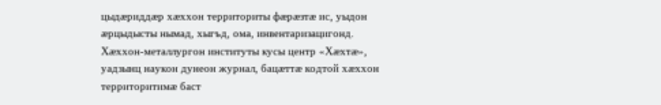цыдæриддæр хæххон территориты фæрæзтæ ис, уыдон æрцыдысты нымад, хыгъд, ома, инвентаризацигонд. Хæххон-металлургон институты кусы центр «Хæхтæ», уадзынц наукон дунеон журнал, бацæттæ кодтой хæххон территоритимæ баст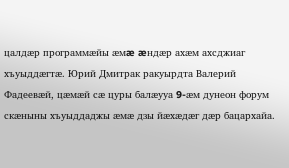цалдæр программæйы æмæ æндæр ахæм ахсджиаг хъуыддæгтæ. Юрий Дмитрак ракуырдта Валерий Фадеевæй, цæмæй сæ цуры балæууа 9-æм дунеон форум скæныны хъуыддаджы æмæ дзы йæхæдæг дæр бацархайа.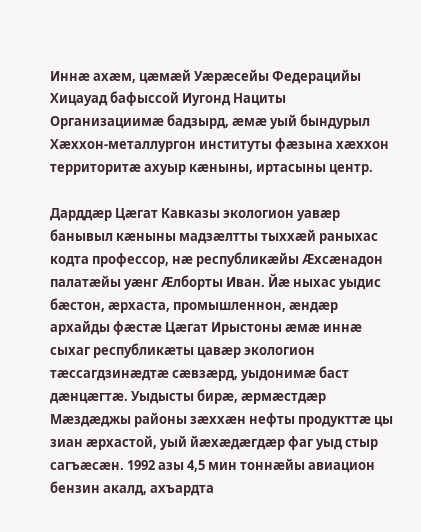Иннæ ахæм, цæмæй Уæрæсейы Федерацийы Хицауад бафыссой Иугонд Нациты Организациимæ бадзырд, æмæ уый бындурыл Хæххон-металлургон институты фæзына хæххон территоритæ ахуыр кæныны, иртасыны центр.

Дарддæр Цæгат Кавказы экологион уавæр банывыл кæныны мадзæлтты тыххæй раныхас кодта профессор, нæ республикæйы Æхсæнадон палатæйы уæнг Æлборты Иван. Йæ ныхас уыдис бæстон, æрхаста, промышленнон, æндæр архайды фæстæ Цæгат Ирыстоны æмæ иннæ сыхаг республикæты цавæр экологион тæссагдзинæдтæ сæвзæрд, уыдонимæ баст дæнцæгтæ. Уыдысты бирæ, æрмæстдæр Мæздæджы районы зæххæн нефты продукттæ цы зиан æрхастой, уый йæхæдæгдæр фаг уыд стыр сагъæсæн. 1992 азы 4,5 мин тоннæйы авиацион бензин акалд, ахъардта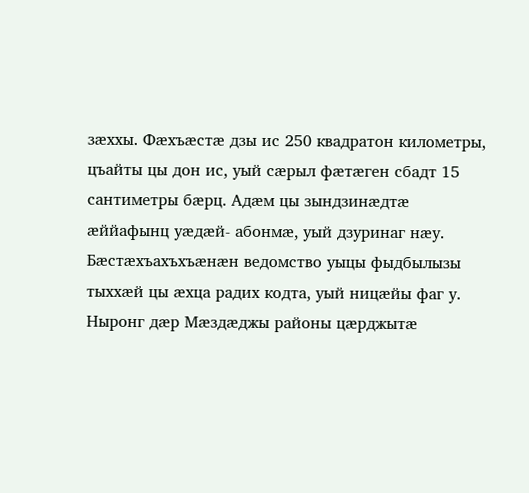зæххы. Фæхъæстæ дзы ис 250 квадратон километры, цъайты цы дон ис, уый сæрыл фæтæген сбадт 15 сантиметры бæрц. Адæм цы зындзинæдтæ æййафынц уæдæй- абонмæ, уый дзуринаг нæу. Бæстæхъахъхъæнæн ведомство уыцы фыдбылызы тыххæй цы æхца радих кодта, уый ницæйы фаг у. Ныронг дæр Мæздæджы районы цæрджытæ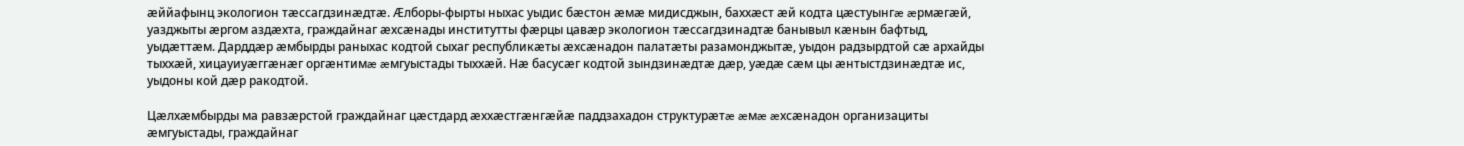æййафынц экологион тæссагдзинæдтæ. Æлборы-фырты ныхас уыдис бæстон æмæ мидисджын, баххæст æй кодта цæстуынгæ æрмæгæй, уазджыты æргом аздæхта, граждайнаг æхсæнады институтты фæрцы цавæр экологион тæссагдзинадтæ банывыл кæнын бафтыд, уыдæттæм. Дарддæр æмбырды раныхас кодтой сыхаг республикæты æхсæнадон палатæты разамонджытæ, уыдон радзырдтой сæ архайды тыххæй, хицауиуæггæнæг оргæнтимæ æмгуыстады тыххæй. Нæ басусæг кодтой зындзинæдтæ дæр, уæдæ сæм цы æнтыстдзинæдтæ ис, уыдоны кой дæр ракодтой.

Цæлхæмбырды ма равзæрстой граждайнаг цæстдард æххæстгæнгæйæ паддзахадон структурæтæ æмæ æхсæнадон организациты æмгуыстады, граждайнаг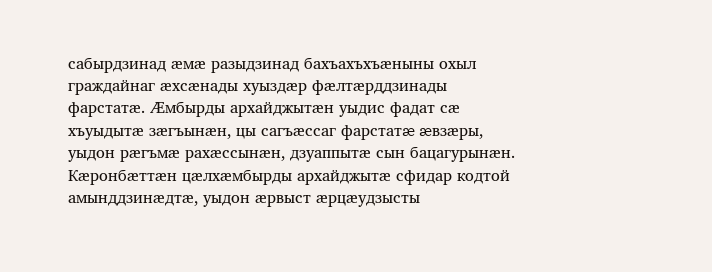сабырдзинад æмæ разыдзинад бахъахъхъæныны охыл граждайнаг æхсæнады хуыздæр фæлтæрддзинады фарстатæ. Æмбырды архайджытæн уыдис фадат сæ хъуыдытæ зæгъынæн, цы сагъæссаг фарстатæ æвзæры, уыдон рæгъмæ рахæссынæн, дзуаппытæ сын бацагурынæн. Кæронбæттæн цæлхæмбырды архайджытæ сфидар кодтой амынддзинæдтæ, уыдон æрвыст æрцæудзысты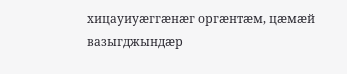хицауиуæггæнæг оргæнтæм, цæмæй вазыгджындæр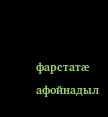фарстатæ афойнадыл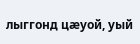лыггонд цæуой, уый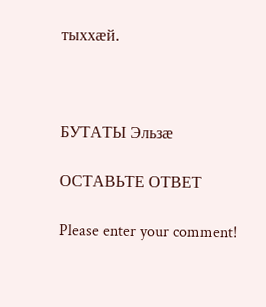тыххæй.



БУТАТЫ Эльзæ

ОСТАВЬТЕ ОТВЕТ

Please enter your comment!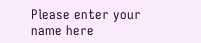Please enter your name here